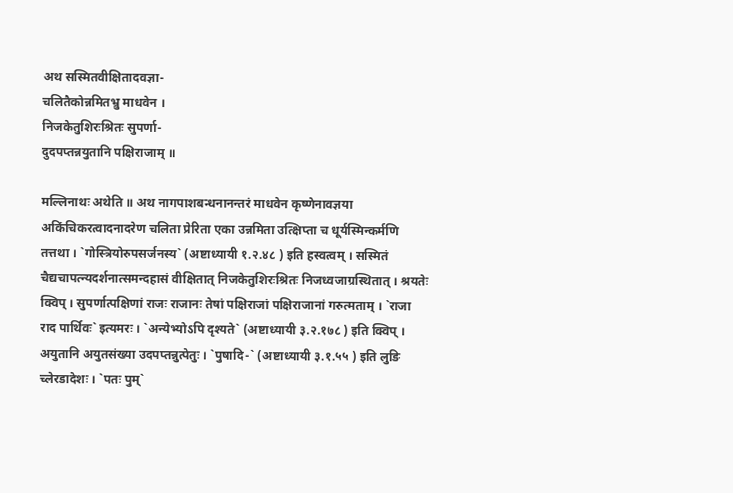अथ सस्मितवीक्षितादवज्ञा-
चलितैकोन्नमितभ्रु माधवेन ।
निजकेतुशिरःश्रितः सुपर्णा-
दुदपप्तन्नयुतानि पक्षिराजाम् ॥

मल्लिनाथः अथेति ॥ अथ नागपाशबन्धनानन्तरं माधवेन कृष्णेनावज्ञया अकिंचिकरत्वादनादरेण चलिता प्रेरिता एका उन्नमिता उत्क्षिप्ता च धूर्यस्मिन्कर्मणि तत्तथा । `गोस्त्रियोरुपसर्जनस्य` (अष्टाध्यायी १.२.४८ ) इति हस्वत्वम् । सस्मितं चैद्यचापत्न्यदर्शनात्समन्दहासं वीक्षितात् निजकेतुशिरःश्रितः निजध्वजाग्रस्थितात् । श्रयतेः क्विप् । सुपर्णात्पक्षिणां राजः राजानः तेषां पक्षिराजां पक्षिराजानां गरुत्मताम् । `राजा राद पार्थिवः` इत्यमरः । `अन्येभ्योऽपि दृश्यते` (अष्टाध्यायी ३.२.१७८ ) इति क्विप् । अयुतानि अयुतसंख्या उदपप्तन्नुत्पेतुः । `पुषादि-` (अष्टाध्यायी ३.१.५५ ) इति लुङि च्लेरडादेशः । `पतः पुम्`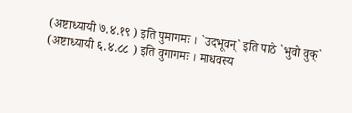(अष्टाध्यायी ७.४.१९ ) इति पुमागमः । `उदभूवन्` इति पाठे `भुवो वुक्` (अष्टाध्यायी ६.४.८८ ) इति वुगागमः । माधवस्य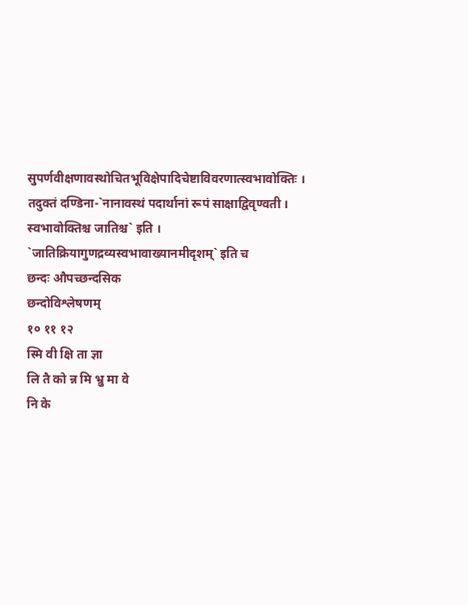सुपर्णवीक्षणावस्थोचितभूविक्षेपादिचेष्टाविवरणात्स्वभावोक्तिः । तदुक्तं दण्डिना-`नानावस्थं पदार्थानां रूपं साक्षाद्विवृण्वती । स्वभावोक्तिश्च जातिश्च` इति । `जातिक्रियागुणद्रव्यस्वभावाख्यानमीदृशम्` इति च
छन्दः औपच्छन्दसिक
छन्दोविश्लेषणम्
१० ११ १२
स्मि वी क्षि ता ज्ञा
लि तै को न्न मि भ्रु मा वे
नि के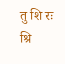तु शि रः श्रि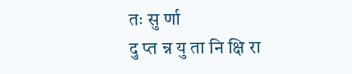तः सु र्णा
दु प्त न्न यु ता नि क्षि रा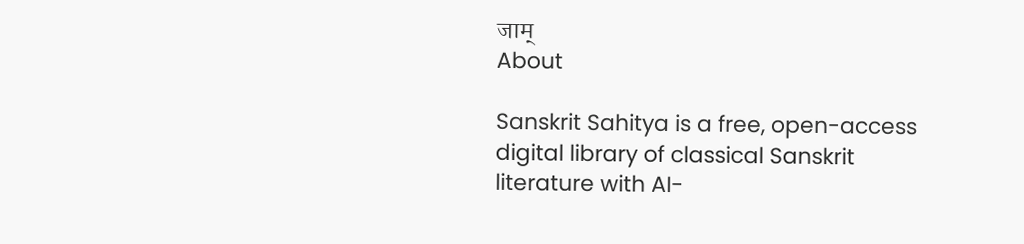जाम्
About

Sanskrit Sahitya is a free, open-access digital library of classical Sanskrit literature with AI-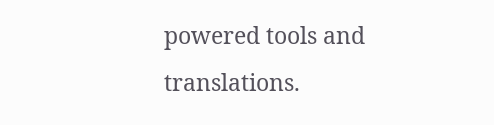powered tools and translations.